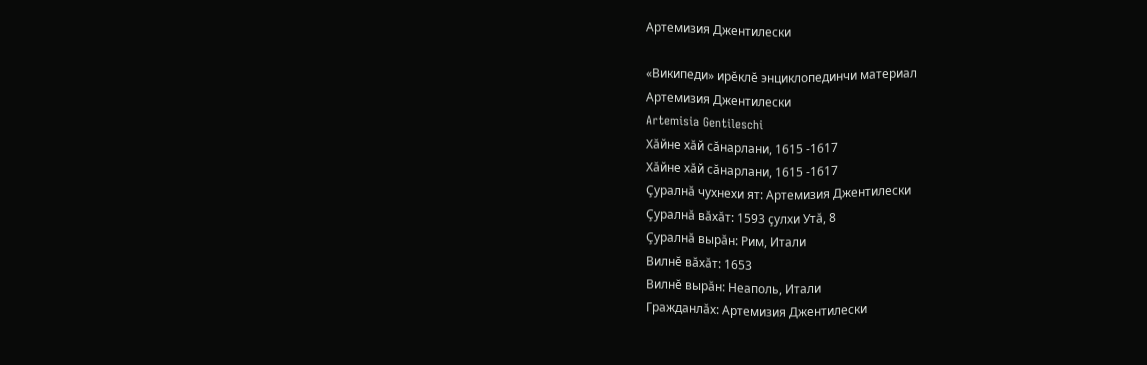Артемизия Джентилески

«Википеди» ирĕклĕ энциклопединчи материал
Артемизия Джентилески
Artemisia Gentileschi
Хăйне хăй сăнарлани, 1615 -1617
Хăйне хăй сăнарлани, 1615 -1617
Çуралнă чухнехи ят: Артемизия Джентилески
Çуралнă вăхăт: 1593 çулхи Утă, 8
Çуралнă вырăн: Рим, Итали
Вилнĕ вăхăт: 1653
Вилнĕ вырăн: Неаполь, Итали
Гражданлăх: Артемизия Джентилески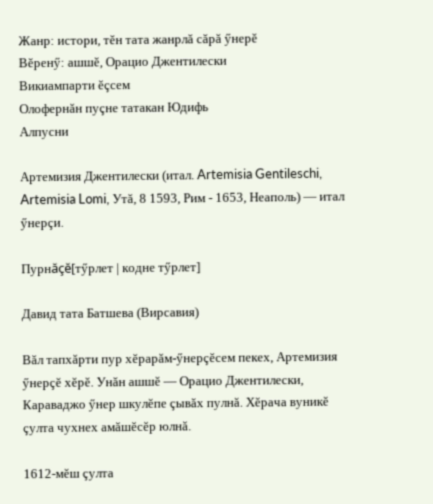Жанр: истори, тĕн тата жанрлă сăрă ӳнерĕ
Вĕренӳ: ашшĕ, Орацио Джентилески
Викиампарти ĕçсем
Олофернăн пуçне татакан Юдифь
Алпусни

Артемизия Джентилески (итал. Artemisia Gentileschi, Artemisia Lomi, Утă, 8 1593, Рим - 1653, Неаполь) — итал ӳнерçи.

Пурнăçĕ[тӳрлет | кодне тӳрлет]

Давид тата Батшева (Вирсавия)

Вăл тапхăрти пур хĕрарăм-ӳнерçĕсем пекех, Артемизия ӳнерçĕ хĕрĕ. Унăн ашшĕ — Орацио Джентилески, Караваджо ӳнер шкулĕпе çывăх пулнă. Хĕрача вуникĕ çулта чухнех амăшĕсĕр юлнă.

1612-мĕш çулта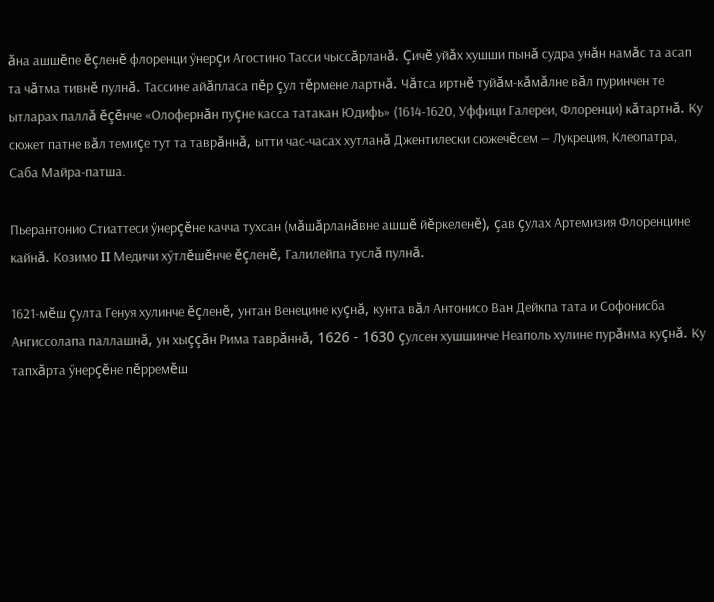ăна ашшĕпе ĕçленĕ флоренци ӳнерçи Агостино Тасси чыссăрланă. Çичĕ уйăх хушши пынă судра унăн намăс та асап та чăтма тивнĕ пулнă. Тассине айăпласа пĕр çул тĕрмене лартнă. Чăтса иртнĕ туйăм-кăмăлне вăл пуринчен те ытларах паллă ĕçĕнче «Олофернăн пуçне касса татакан Юдифь» (1614-1620, Уффици Галереи, Флоренци) кăтартнă. Ку сюжет патне вăл темиçе тут та таврăннă, ытти час-часах хутланă Джентилески сюжечĕсем — Лукреция, Клеопатра, Саба Майра-патша.

Пьерантонио Стиаттеси ӳнерçĕне качча тухсан (мăшăрланăвне ашшĕ йĕркеленĕ), çав çулах Артемизия Флоренцине кайнă. Козимо II Медичи хӳтлĕшĕнче ĕçленĕ, Галилейпа туслă пулнă.

1621-мĕш çулта Генуя хулинче ĕçленĕ, унтан Венецине куçнă, кунта вăл Антонисо Ван Дейкпа тата и Софонисба Ангиссолапа паллашнă, ун хыççăн Рима таврăннă, 1626 - 1630 çулсен хушшинче Неаполь хулине пурăнма куçнă. Ку тапхăрта ӳнерçĕне пĕрремĕш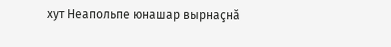хут Неапольпе юнашар вырнаçнă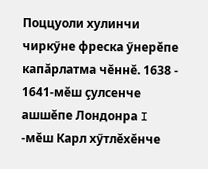Поццуоли хулинчи чиркӳне фреска ӳнерĕпе капăрлатма чĕннĕ. 1638 - 1641-мĕш çулсенче ашшĕпе Лондонра I -мĕш Карл хӳтлĕхĕнче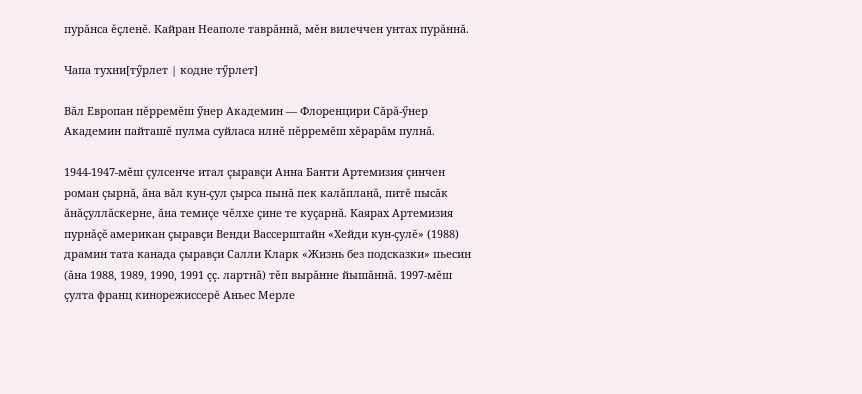пурăнса ĕçленĕ. Кайран Неаполе таврăннă, мĕн вилеччен унтах пурăннă.

Чапа тухни[тӳрлет | кодне тӳрлет]

Вăл Европан пĕрремĕш ӳнер Академин — Флоренцири Сăрă-ӳнер Академин пайташĕ пулма суйласа илнĕ пĕрремĕш хĕрарăм пулнă.

1944-1947-мĕш çулсенче итал çыравçи Анна Банти Артемизия çинчен роман çырнă, ăна вăл кун-çул çырса пынă пек калăпланă, питĕ пысăк ăнăçуллăскерне, ăна темиçе чĕлхе çине те куçарнă. Каярах Артемизия пурнăçĕ американ çыравçи Венди Вассерштайн «Хейди кун-çулĕ» (1988) драмин тата канада çыравçи Салли Кларк «Жизнь без подсказки» пьесин (ăна 1988, 1989, 1990, 1991 çç. лартнă) тĕп вырăнне йышăннă. 1997-мĕш çулта франц кинорежиссерĕ Аньес Мерле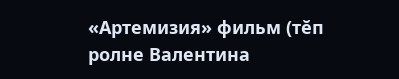«Артемизия» фильм (тĕп ролне Валентина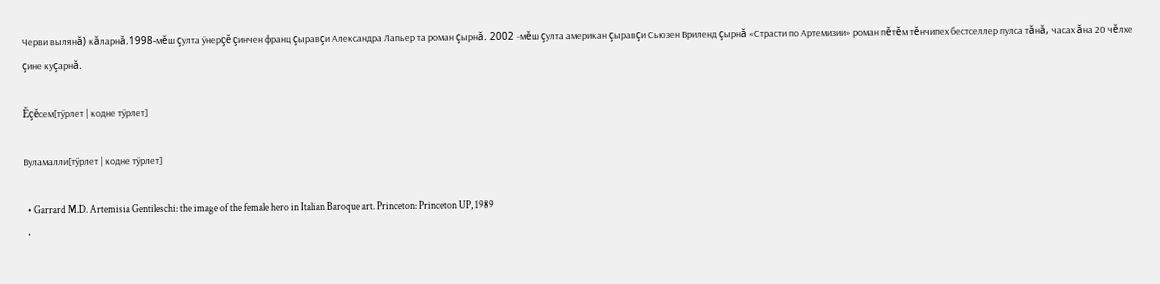Черви вылянă) кăларнă.1998-мĕш çулта ӳнерçĕ çинчен франц çыравçи Александра Лапьер та роман çырнă. 2002 -мĕш çулта американ çыравçи Сьюзен Вриленд çырнă «Страсти по Артемизии» роман пĕтĕм тĕнчипех бестселлер пулса тăнă, часах ăна 20 чĕлхе çине куçарнă.

Ĕçĕсем[тӳрлет | кодне тӳрлет]

Вуламалли[тӳрлет | кодне тӳрлет]

  • Garrard M.D. Artemisia Gentileschi: the image of the female hero in Italian Baroque art. Princeton: Princeton UP, 1989
  •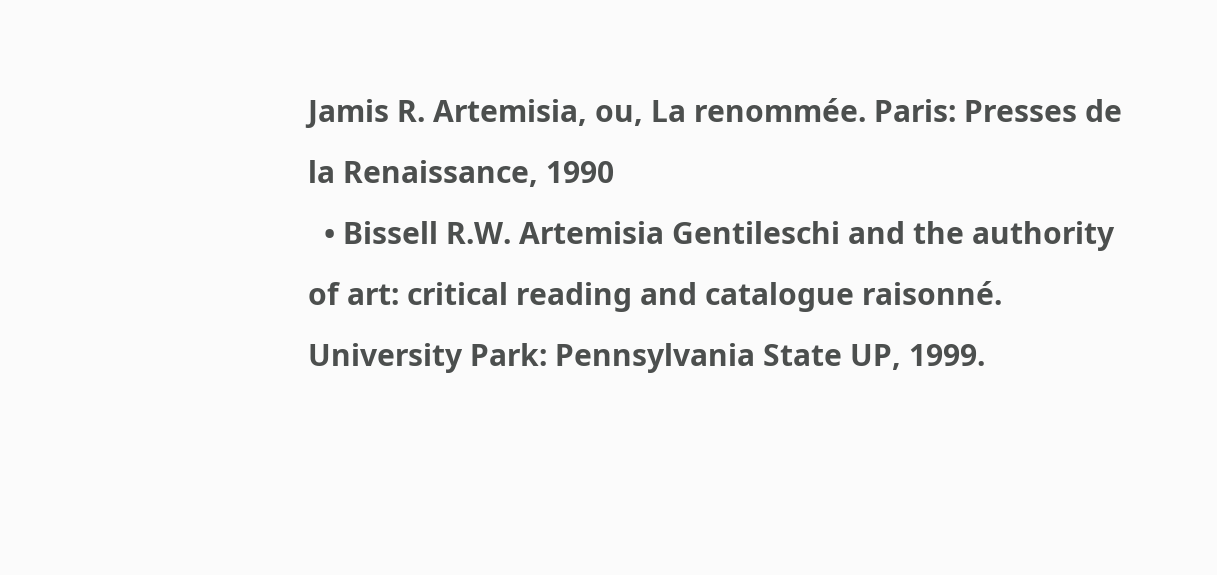Jamis R. Artemisia, ou, La renommée. Paris: Presses de la Renaissance, 1990
  • Bissell R.W. Artemisia Gentileschi and the authority of art: critical reading and catalogue raisonné. University Park: Pennsylvania State UP, 1999.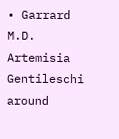• Garrard M.D. Artemisia Gentileschi around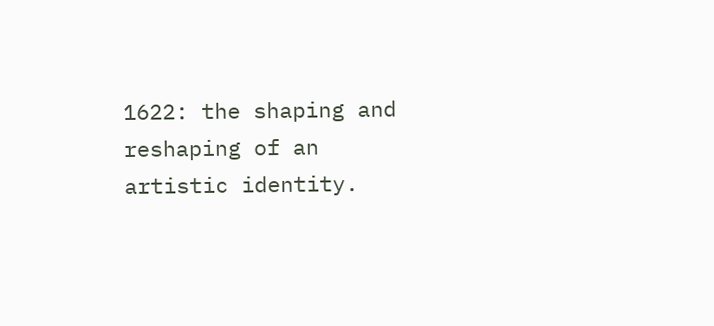1622: the shaping and reshaping of an artistic identity.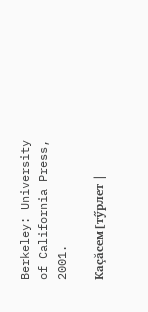Berkeley: University of California Press, 2001.

Каçăсем[тӳрлет |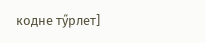кодне тӳрлет]